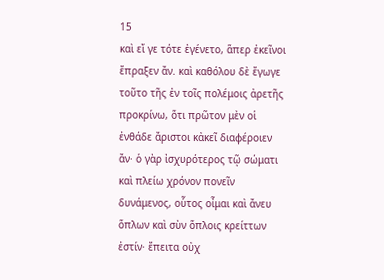15
καὶ εἴ γε τότε ἐγένετο, ἅπερ ἐκεῖνοι ἔπραξεν ἄν. καὶ καθόλου δὲ ἔγωγε τοῦτο τῆς ἐν τοῖς πολέμοις ἀρετῆς προκρίνω, ὅτι πρῶτον μὲν οἱ ἐνθάδε ἄριστοι κἀκεῖ διαφέροιεν ἄν· ὁ γὰρ ἰσχυρότερος τῷ σώματι καὶ πλείω χρόνον πονεῖν δυνάμενος, οὗτος οἶμαι καὶ ἄνευ ὅπλων καὶ σὺν ὅπλοις κρείττων ἐστίν· ἔπειτα οὐχ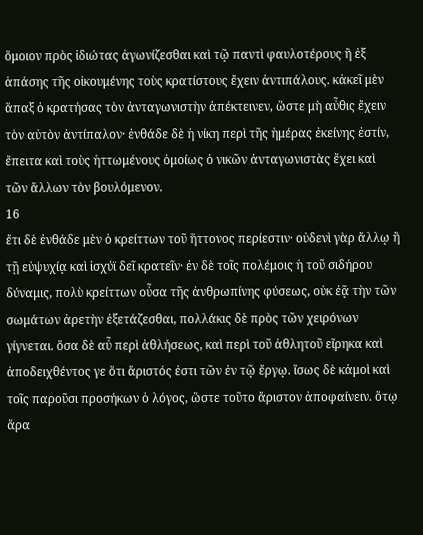ὅμοιον πρὸς ἰδιώτας ἀγωνίζεσθαι καὶ τῷ παντὶ φαυλοτέρους ἢ ἐξ ἁπάσης τῆς οἰκουμένης τοὺς κρατίστους ἔχειν ἀντιπάλους. κἀκεῖ μὲν ἅπαξ ὁ κρατήσας τὸν ἀνταγωνιστὴν ἀπέκτεινεν, ὥστε μὴ αὖθις ἔχειν τὸν αὐτὸν ἀντίπαλον· ἐνθάδε δὲ ἡ νίκη περὶ τῆς ἡμέρας ἐκείνης ἐστίν, ἔπειτα καὶ τοὺς ἡττωμένους ὁμοίως ὁ νικῶν ἀνταγωνιστὰς ἔχει καὶ τῶν ἄλλων τὸν βουλόμενον.
16
ἔτι δὲ ἐνθάδε μὲν ὁ κρείττων τοῦ ἥττονος περίεστιν· οὐδενὶ γὰρ ἄλλῳ ἢ τῇ εὐψυχίᾳ καὶ ἰσχύϊ δεῖ κρατεῖν· ἐν δὲ τοῖς πολέμοις ἡ τοῦ σιδήρου δύναμις, πολὺ κρείττων οὖσα τῆς ἀνθρωπίνης φύσεως, οὐκ ἐᾷ τὴν τῶν σωμάτων ἀρετὴν ἐξετάζεσθαι, πολλάκις δὲ πρὸς τῶν χειρόνων γίγνεται. ὅσα δὲ αὖ περὶ ἀθλήσεως, καὶ περὶ τοῦ ἀθλητοῦ εἴρηκα καὶ ἀποδειχθέντος γε ὅτι ἄριστός ἐστι τῶν ἐν τῷ ἔργῳ. ἴσως δὲ κἀμοὶ καὶ τοῖς παροῦσι προσήκων ὁ λόγος, ὥστε τοῦτο ἄριστον ἀποφαίνειν. ὅτῳ ἄρα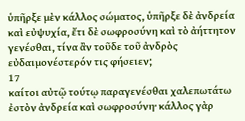ὑπῆρξε μὲν κάλλος σώματος, ὑπῆρξε δὲ ἀνδρεία καὶ εὐψυχία, ἔτι δὲ σωφροσύνη καὶ τὸ ἀήττητον γενέσθαι, τίνα ἂν τοῦδε τοῦ ἀνδρὸς εὐδαιμονέστερόν τις φήσειεν;
17
καίτοι αὐτῷ τούτῳ παραγενέσθαι χαλεπωτάτω ἐστὸν ἀνδρεία καὶ σωφροσύνη· κάλλος γὰρ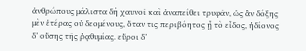ἀνθρώπους μάλιστα δὴ χαυνοῖ καὶ ἀναπείθει τρυφᾶν, ὡς ἂν δόξης μὲν ἑτέρας οὐ δεομένους, ὅταν τις περιβόητος ᾖ τὸ εἶδος, ἡδίονος δ’ οὔσης τῆς ῥᾳθυμίας. εὕροι δ’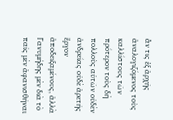ἄν τις ἐξ ἀρχῆς ἀναλογιζόμενος τοὺς καλλίστους τῶν πρότερον τοὺς δὴ πολλοὺς αὐτῶν οὐδὲν ἀνδρείας οὐδὲ ἀρετῆς ἔργον ἀποδειξαμένους, ἀλλὰ Γανυμήδης μὲν διὰ τὸ παῖς μὲν ἀφανισθῆναι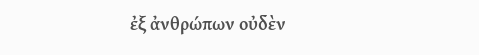ἐξ ἀνθρώπων οὐδὲν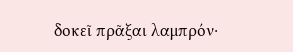δοκεῖ πρᾶξαι λαμπρόν·